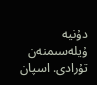دۇنيە ۇيلەسىمنەن تۇرادى. اسپان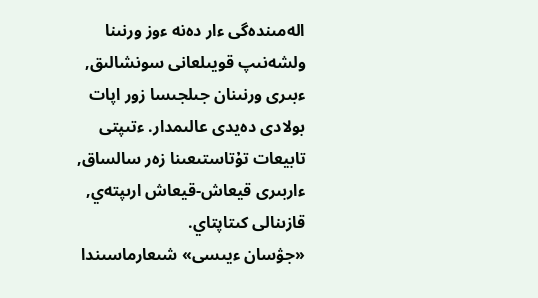الەمىندەگى ءار دەنە ءوز ورنىنا ولشەنىپ قويىلعانى سونشالىق, ءبىرى ورنىنان جىلجىسا زور اپات بولادى دەيدى عالىمدار. ءتىپتى تابيعات تۇتاستىعىنا زەر سالساق, ءاربىرى قيعاش-قيعاش ارىپتەي, قازىنالى كىتاپتاي.
«جۋسان ءيىسى» شىعارماسىندا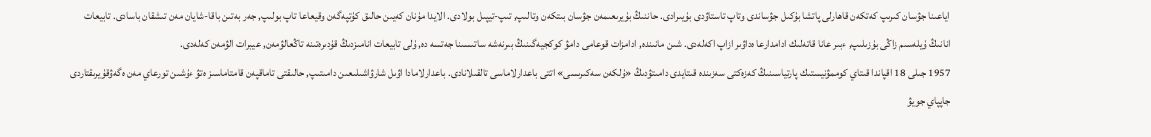اياعىنا جۋسان كىرىپ كەتكەن قاھارلى پاتشا بۇكىل جۋساندى وتاپ تاستاۋدى بۇيىرادى. حاننىڭ بۇيرىعىمەن جۋسان بىتكەن وتالىپ, تىپ-تيپىل بولادى. الايدا مۇنان كەيىن حالىق كۇتپەگەن وقيعاعا تاپ بولىپ, جەر بەتىن باقا-شايان مەن تىشقان باسادى. تابيعات انانىڭ ۇيلەسىم زاڭى بۇزىلىپ, ءبىر عانا قاتەلىك ادامدارعا ەداۋىر ازاپ اكەلەدى. شىن مانىندە, ادامزات قوعامى دامۋ كوكجيەگىنىڭ بىرنەشە ساتىسىنا جەتسە دە, ۇلى تابيعات انامىزدىڭ قۇدىرەتىنە تاڭعالۋمەن, عيبرات الۋمەن كەلەدى.
1957 جىلى 18 اقپاندا قىتاي كوممۋنيستىك پارتياسىنىڭ كەزەكتى سەزىندە قىتايدى دامىتۋدىڭ «ۇلكەن سەكىرىسى» اتتى باعدارلاماسى تالقىلانادى. باعدارلامادا اۋىل شارۋاشىلىعىن دامىتىپ, حالىقتى تاماقپەن قامتاماسىز ەتۋ ءۇشىن تورعاي مەن ەگەۋقۇيرىقتاردى جاپپاي جويۋ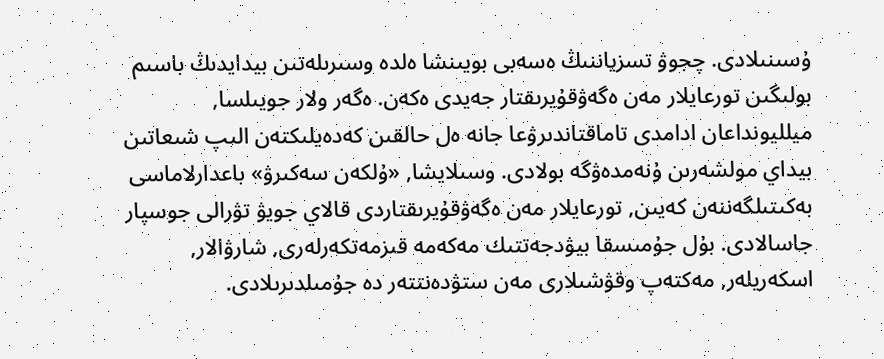ۇسىنىلادى. چجوۋ تسزياننىڭ ەسەبى بويىنشا ەلدە وسىرىلەتىن بيدايدىڭ باسىم بولىگىن تورعايلار مەن ەگەۋقۇيرىقتار جەيدى ەكەن. ەگەر ولار جويىلسا, ميلليونداعان ادامدى تاماقتاندىرۋعا جانە ەل حالقىن كەدەيلىكتەن الىپ شىعاتىن بيداي مولشەرىن ۇنەمدەۋگە بولادى. وسىلايشا, «ۇلكەن سەكىرۋ» باعدارلاماسى بەكىتىلگەننەن كەيىن, تورعايلار مەن ەگەۋقۇيرىقتاردى قالاي جويۋ تۋرالى جوسپار جاسالادى. بۇل جۇمىسقا بيۋدجەتتىك مەكەمە قىزمەتكەرلەرى, شارۋالار, اسكەريلەر, مەكتەپ وقۋشىلارى مەن ستۋدەنتتەر دە جۇمىلدىرىلادى.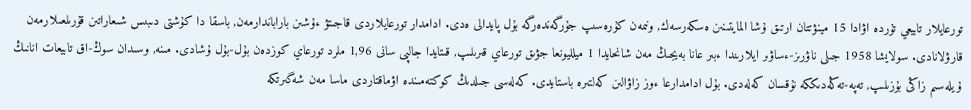تورعايلار تابيعي تۇردە اۋادا 15 مينۋتتان ارتىق ۇشا المايتىنىن ەسكەرسەك, ونىمەن كۇرەسىپ جۇرگەندەرگە بۇل پايدالى ەدى. ادامدار تورعايلاردى قاجىتۋ ءۇشىن باراباندارمەن, باسقا دا كۇشتى دىبىس شىعاراتىن قۇرىلعىلارمەن قارۋلانادى. سولايشا 1958 جىلى ناۋرىز-ءساۋىر ايلارىندا ءبىر عانا بەيجىڭ مەن شانحايدا 1 ميلليونعا جۋىق تورعاي قىرىلىپ, قىتايدا جالپى سانى 1,96 ملرد تورعاي كوزدەن بۇل-بۇل ۇشادى. مىنە, وسىدان سوڭ-اق تابيعات انانىڭ ۇيلەسىم زاڭى بۇزىلىپ, تەپە-تەڭەدىككە نۇقسان كەلەدى. بۇل ادامدارعا ءوز زاۋالىن كەلتىرە باستايدى. كەلەسى جىلدىڭ كوكتەمىندە اۋماقتاردى ماسا مەن شەگىرتكە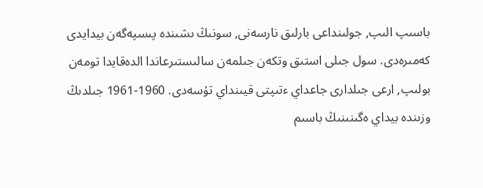باسىپ الىپ, جولىنداعى بارلىق نارسەنى, سونىڭ ىشىندە پىسپەگەن بيدايدى كەمىرەدى. سول جىلى استىق وتكەن جىلمەن سالىستىرعاندا الدەقايدا تومەن بولىپ, ارعى جىلدارى جاعداي ءتىپتى قيىنداي تۇسەدى. 1960-1961 جىلدىڭ وزىندە بيداي ەگىنىنىڭ باسىم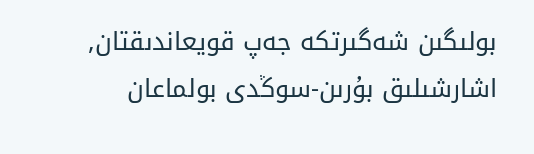بولىگىن شەگىرتكە جەپ قويعاندىقتان, اشارشىلىق بۇرىن-سوڭدى بولماعان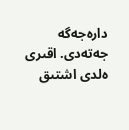دارەجەگە جەتەدى. اقىرى ەلدى اشتىق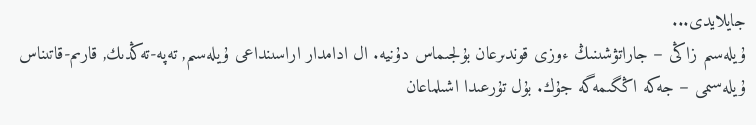جايلايدى...
ۇيلەسىم زاڭى – جاراتۋشىنىڭ ءوزى قوندىرعان بۇلجىماس دۇنيە. ال ادامدار اراسىنداعى ۇيلەسىم, تەپە-تەڭدىك, قارىم-قاتىناس ۇيلەسىمى – جەكە اڭگىمەگە جۇك. بۇل تۇرعىدا اشىلماعان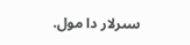سىرلار دا مول.